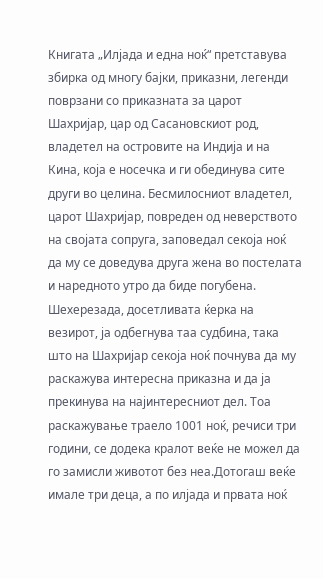Книгата „Илјада и една ноќ“ претставува збирка од многу бајки, приказни, легенди поврзани со приказната за царот Шахријар, цар од Сасановскиот род, владетел на островите на Индија и на Кина, која е носечка и ги обединува сите други во целина. Бесмилосниот владетел, царот Шахријар, повреден од неверството на својата сопруга, заповедал секоја ноќ да му се доведува друга жена во постелата и наредното утро да биде погубена.
Шехерезада, досетливата ќерка на везирот, ја одбегнува таа судбина, така што на Шахријар секоја ноќ почнува да му раскажува интересна приказна и да ја прекинува на најинтересниот дел. Тоа раскажување траело 1001 ноќ, речиси три години, се додека кралот веќе не можел да го замисли животот без неа.Дотогаш веќе имале три деца, а по илјада и првата ноќ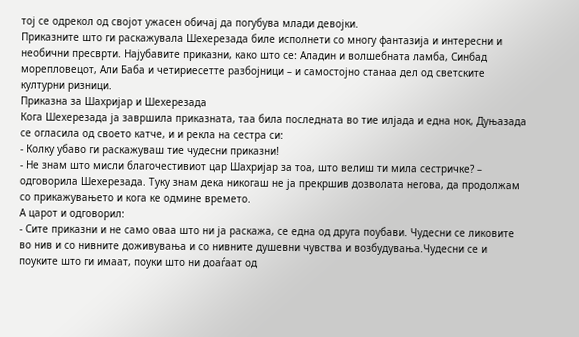тој се одрекол од својот ужасен обичај да погубува млади девојки.
Приказните што ги раскажувала Шехерезада биле исполнети со многу фантазија и интересни и необични пресврти. Најубавите приказни, како што се: Аладин и волшебната ламба, Синбад морепловецот, Али Баба и четириесетте разбојници – и самостојно станаа дел од светските културни ризници.
Приказна за Шахријар и Шехерезада
Кога Шехерезада ја завршила приказната, таа била последната во тие илјада и една нок, Дуњазада се огласила од своето катче, и и рекла на сестра си:
- Колку убаво ги раскажуваш тие чудесни приказни!
- Не знам што мисли благочестивиот цар Шахријар за тоа, што велиш ти мила сестричке? – одговорила Шехерезада. Туку знам дека никогаш не ја прекршив дозволата негова, да продолжам со прикажувањето и кога ке одмине времето.
А царот и одговорил:
- Сите приказни и не само оваа што ни ја раскажа, се една од друга поубави. Чудесни се ликовите во нив и со нивните доживувања и со нивните душевни чувства и возбудувања.Чудесни се и поуките што ги имаат, поуки што ни доаѓаат од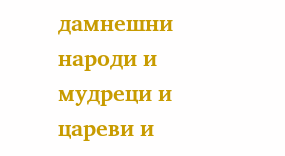дамнешни народи и мудреци и цареви и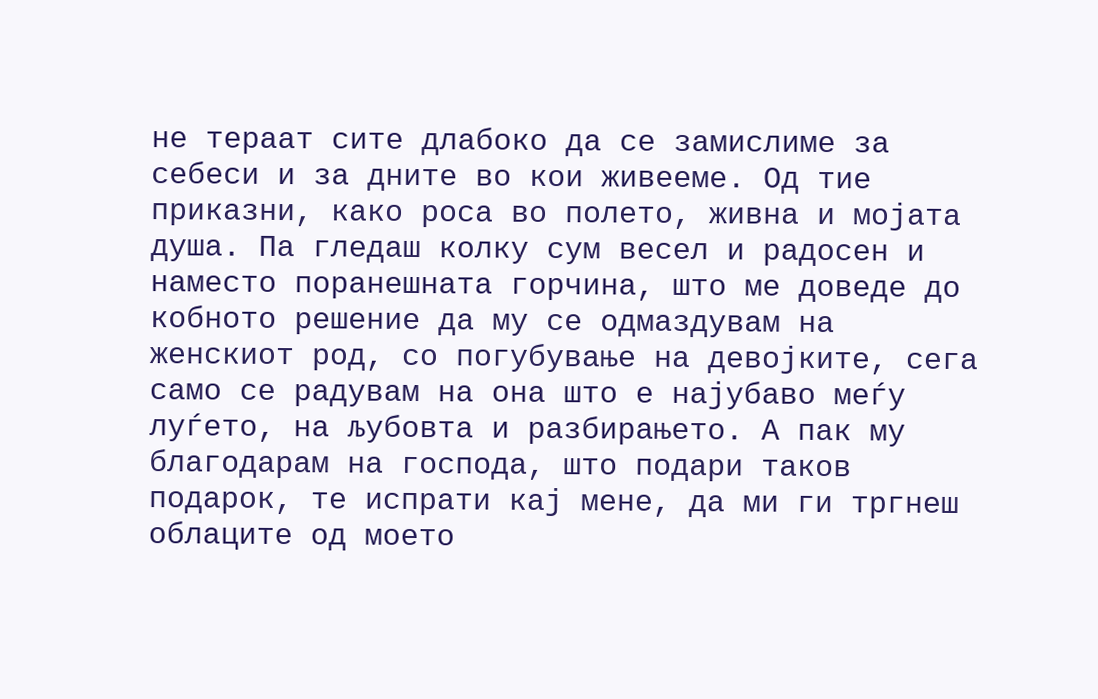не тераат сите длабоко да се замислиме за себеси и за дните во кои живееме. Од тие приказни, како роса во полето, живна и мојата душа. Па гледаш колку сум весел и радосен и наместо поранешната горчина, што ме доведе до кобното решение да му се одмаздувам на женскиот род, со погубување на девојките, сега само се радувам на она што е најубаво меѓу луѓето, на љубовта и разбирањето. А пак му благодарам на господа, што подари таков подарок, те испрати кај мене, да ми ги тргнеш облаците од моето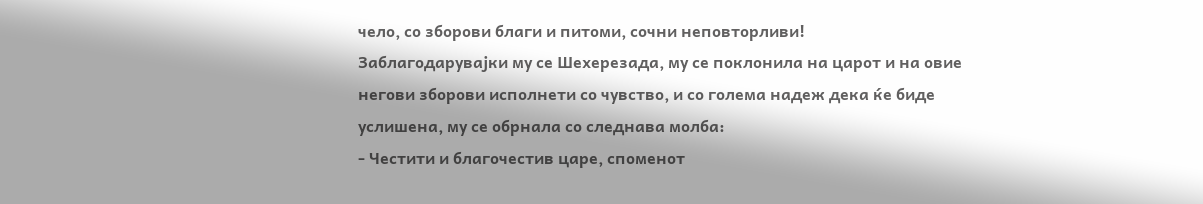чело, со зборови благи и питоми, сочни неповторливи!
Заблагодарувајки му се Шехерезада, му се поклонила на царот и на овие негови зборови исполнети со чувство, и со голема надеж дека ќе биде услишена, му се обрнала со следнава молба:
- Честити и благочестив царе, споменот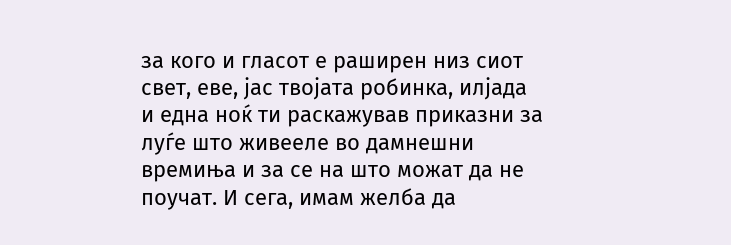за кого и гласот е раширен низ сиот свет, еве, јас твојата робинка, илјада и една ноќ ти раскажував приказни за луѓе што живееле во дамнешни времиња и за се на што можат да не поучат. И сега, имам желба да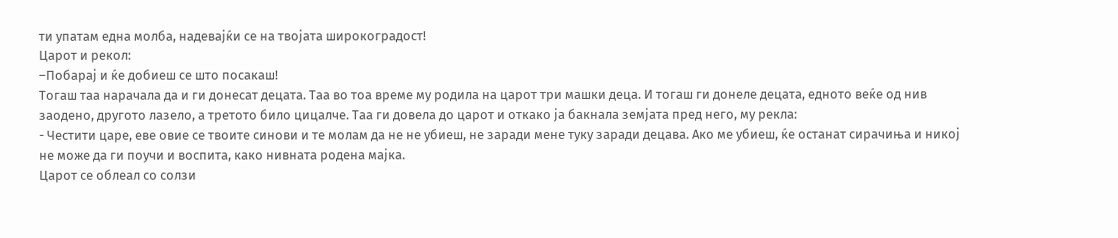ти упатам една молба, надевајќи се на твојата широкоградост!
Царот и рекол:
–Побарај и ќе добиеш се што посакаш!
Тогаш таа нарачала да и ги донесат децата. Таа во тоа време му родила на царот три машки деца. И тогаш ги донеле децата, едното веќе од нив заодено, другото лазело, а третото било цицалче. Таа ги довела до царот и откако ја бакнала земјата пред него, му рекла:
- Честити царе, еве овие се твоите синови и те молам да не не убиеш, не заради мене туку заради децава. Ако ме убиеш, ќе останат сирачиња и никој не може да ги поучи и воспита, како нивната родена мајка.
Царот се облеал со солзи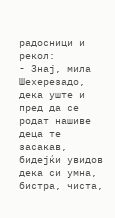радосници и рекол:
- Знај, мила Шехерезадо, дека уште и пред да се родат нашиве деца те засакав, бидејќи увидов дека си умна, бистра, чиста,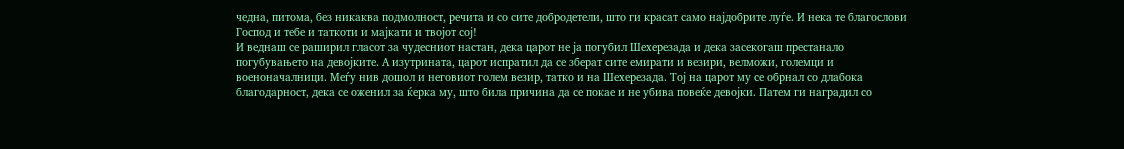чедна, питома, без никаква подмолност, речита и со сите добродетели, што ги красат само најдобрите луѓе. И нека те благослови Господ и тебе и таткоти и мајкати и твојот сој!
И веднаш се раширил гласот за чудесниот настан, дека царот не ја погубил Шехерезада и дека засекогаш престанало погубувањето на девојките. А изутрината, царот испратил да се зберат сите емирати и везири, велможи, големци и военоначалници. Меѓу нив дошол и неговиот голем везир, татко и на Шехерезада. Тој на царот му се обрнал со длабока благодарност, дека се оженил за ќерка му, што била причина да се покае и не убива повеќе девојки. Патем ги наградил со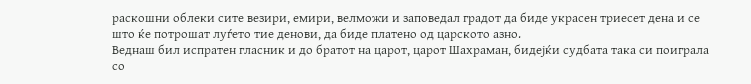раскошни облеки сите везири, емири, велможи и заповедал градот да биде украсен триесет дена и се што ќе потрошат луѓето тие денови, да биде платено од царското азно.
Веднаш бил испратен гласник и до братот на царот, царот Шахраман, бидејќи судбата така си поиграла со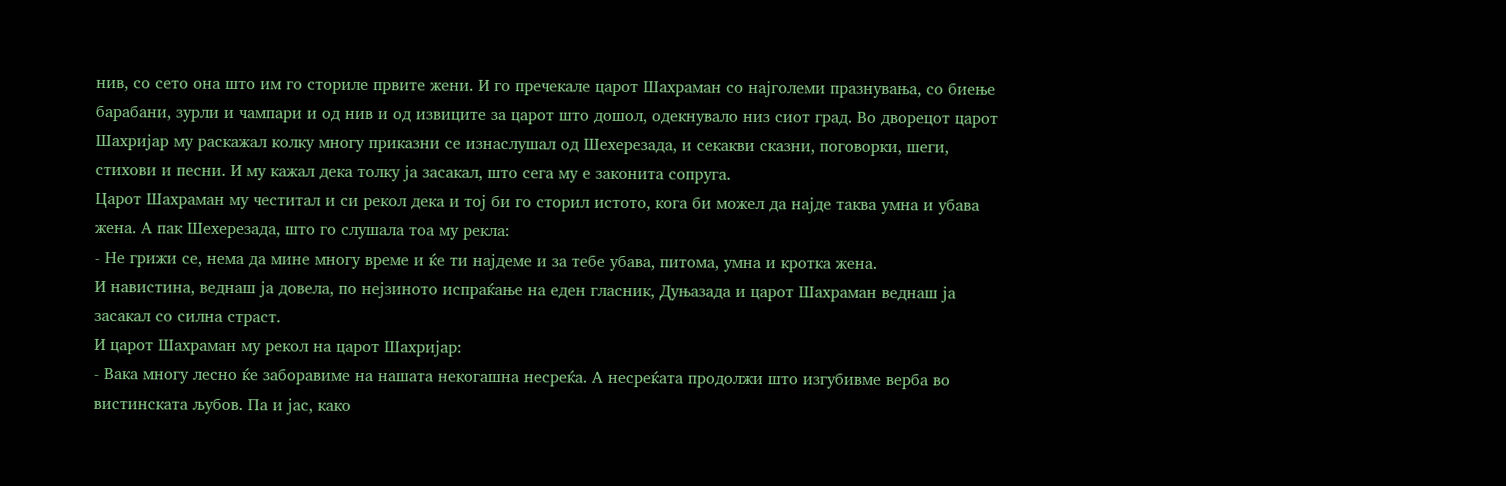нив, со сето она што им го сториле првите жени. И го пречекале царот Шахраман со најголеми празнувања, со биење барабани, зурли и чампари и од нив и од извиците за царот што дошол, одекнувало низ сиот град. Во дворецот царот Шахријар му раскажал колку многу приказни се изнаслушал од Шехерезада, и секакви сказни, поговорки, шеги, стихови и песни. И му кажал дека толку ја засакал, што сега му е законита сопруга.
Царот Шахраман му честитал и си рекол дека и тој би го сторил истото, кога би можел да најде таква умна и убава жена. А пак Шехерезада, што го слушала тоа му рекла:
- Не грижи се, нема да мине многу време и ќе ти најдеме и за тебе убава, питома, умна и кротка жена.
И навистина, веднаш ја довела, по нејзиното испраќање на еден гласник, Дуњазада и царот Шахраман веднаш ја засакал со силна страст.
И царот Шахраман му рекол на царот Шахријар:
- Вака многу лесно ќе заборавиме на нашата некогашна несреќа. А несреќата продолжи што изгубивме верба во вистинската љубов. Па и јас, како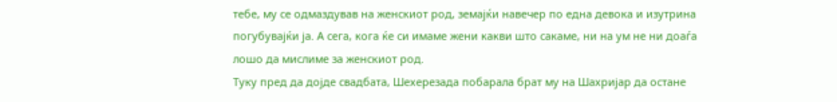тебе, му се одмаздував на женскиот род, земајќи навечер по една девока и изутрина погубувајќи ја. А сега, кога ќе си имаме жени какви што сакаме, ни на ум не ни доаѓа лошо да мислиме за женскиот род.
Туку пред да дојде свадбата, Шехерезада побарала брат му на Шахријар да остане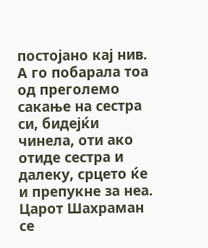постојано кај нив. А го побарала тоа од преголемо сакање на сестра си, бидејќи чинела, оти ако отиде сестра и далеку, срцето ќе и препукне за неа.
Царот Шахраман се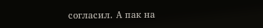согласил. А пак на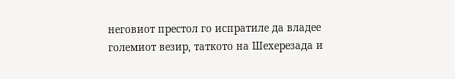неговиот престол го испратиле да владее големиот везир, таткото на Шехерезада и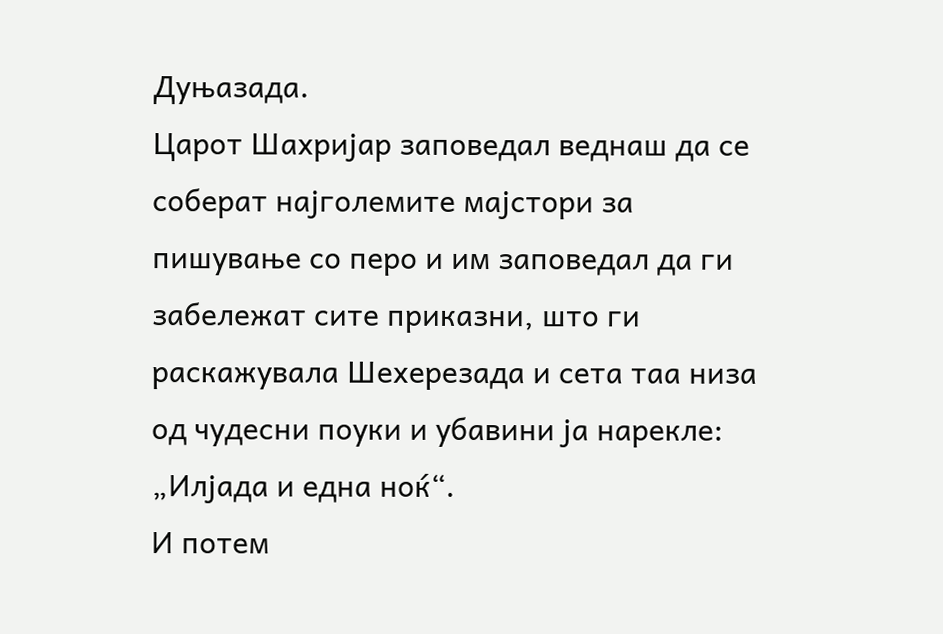Дуњазада.
Царот Шахријар заповедал веднаш да се соберат најголемите мајстори за пишување со перо и им заповедал да ги забележат сите приказни, што ги раскажувала Шехерезада и сета таа низа од чудесни поуки и убавини ја нарекле: „Илјада и една ноќ“.
И потем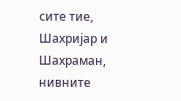сите тие, Шахријар и Шахраман, нивните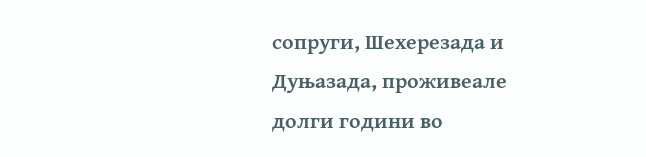сопруги, Шехерезада и Дуњазада, проживеале долги години во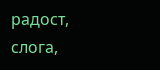радост, слога,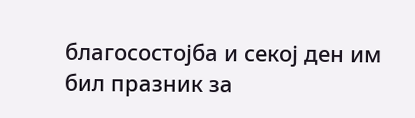благосостојба и секој ден им бил празник за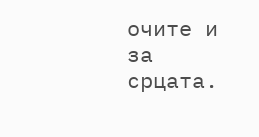очите и за срцата.